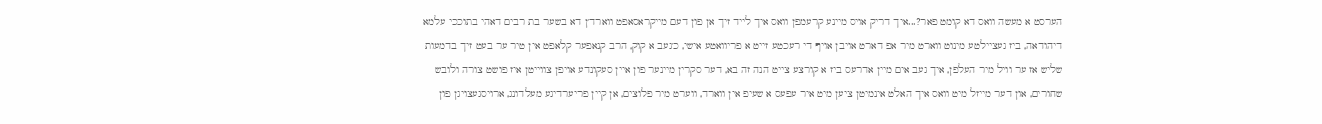הערסט א מעשה וואס דא קומט פאר?...איך דריק אויס מיינע קרעמפן וואס איך לייד זיך אן פון דעם מייקראסאפט ווארד'ן דא בשער בת רבים דאהי בתוככי עלמא דיהודאה, ביז געציילטע מינוט ווארט מיר אפ דארט אויבן אויף די רעכטע זייט א פריוואטע אישי, כ'געב א קוק, הרב קנאפער קלאפט אין טיר ער בעט זיך בדמעות שליש אז ער וויל מיר העלפן, איך געב אים מיין אדרעס ביז א קורצע צייט הנה זה בא, דער סקרין מיינער פון איין סעקונדע אויפן צווייטן איז פושט צורה ולובש שחורים, און דער מייזל מיט וואס איך האלט אינמיטן ציען מיט איר עפעס א שעיפ אין ווארד, ווערט מיר פלוצים, אן קיין פריערדיגע מעלדונג, ארויסגעצויגן פון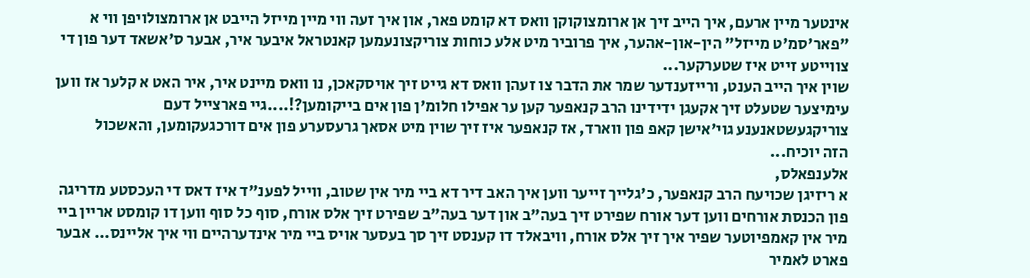אינטער מיין ארעם, איך הייב זיך אן ארומצוקוקן וואס דא קומט פאר, און איך זעה ווי מיין מייזל הייבט אן ארומצולויפן ווי א "פאר'סמ'ט מייזל" הין-און-אהער, איך פרוביר מיט אלע כוחות צוריקצונעמען קאנטראל איבער איר, אבער ס'אשאד דער פון די צווייטע זייט איז שטערקער...
שוין איך הייב הענט, ורייזענדער שמר את הדבר צו זעהן וואס דא גייט זיך אויסקאכן, נו וואס מיינט איר, איר האט א קלער אז ווען עימיצער שטעלט זיך אקעגן ידידינו הרב קנאפער קען ער אפילו חלומ'ן פון אים בייקומען?!....גיי פארצייל דעם צוריקגעשטאנענע גוי'אישן קאפ פון ווארד, אז קנאפער איז זיך שוין מיט אסאך גרעסערע פון אים דורכגעקומען, והאשכול
הזה יוכיח...
אלענפאלס,
א ריזיגן שכויעח הרב קנאפער, כ'גלייך זייער ווען איך האב דיר דא ביי מיר אין שטוב, ווייל לפענ"ד איז דאס די העכסטע מדריגה פון הכנסת אורחים ווען דער אורח שפירט זיך בעה"ב און דער בעה"ב שפירט זיך אלס אורח, סוף כל סוף ווען דו קומסט אריין ביי מיר אין קאמפיוטער שפיר איך זיך אלס אורח, וויבאלד דו קענסט זיך סך בעסער אויס ביי מיר אינדערהיים ווי איך אליינס... אבער פארט לאמיר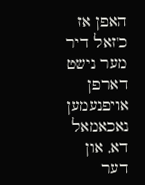האפן אז כ'זאל דיר מער נישט דארפן אויפנעמען נאכאמאל דא, און דער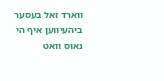ווארד זאל בעסער ביהעיווען איף הי נאוס וואט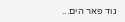גוד פאר הים...